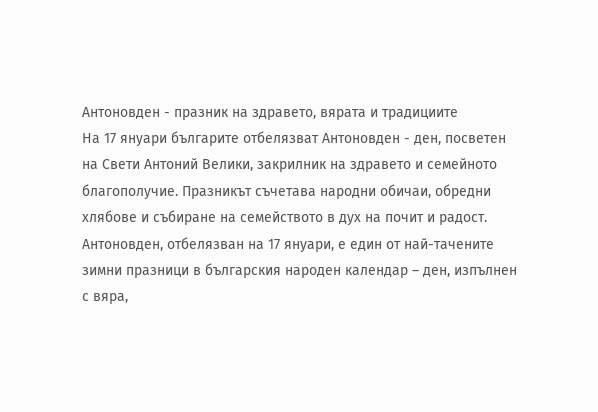Антоновден - празник на здравето, вярата и традициите
На 17 януари българите отбелязват Антоновден - ден, посветен на Свети Антоний Велики, закрилник на здравето и семейното благополучие. Празникът съчетава народни обичаи, обредни хлябове и събиране на семейството в дух на почит и радост.
Антоновден, отбелязван на 17 януари, е един от най-тачените зимни празници в българския народен календар – ден, изпълнен с вяра,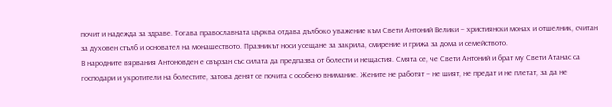почит и надежда за здраве. Тогава православната църква отдава дълбоко уважение към Свети Антоний Велики – християнски монах и отшелник, считан за духовен стълб и основател на монашеството. Празникът носи усещане за закрила, смирение и грижа за дома и семейството.
В народните вярвания Антоновден е свързан със силата да предпазва от болести и нещастия. Смята се, че Свети Антоний и брат му Свети Атанас са господари и укротители на болестите, затова денят се почита с особено внимание. Жените не работят – не шият, не предат и не плетат, за да не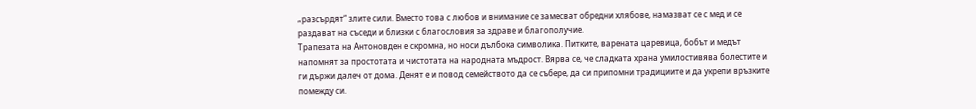„разсърдят“ злите сили. Вместо това с любов и внимание се замесват обредни хлябове, намазват се с мед и се раздават на съседи и близки с благословия за здраве и благополучие.
Трапезата на Антоновден е скромна, но носи дълбока символика. Питките, варената царевица, бобът и медът напомнят за простотата и чистотата на народната мъдрост. Вярва се, че сладката храна умилостивява болестите и ги държи далеч от дома. Денят е и повод семейството да се събере, да си припомни традициите и да укрепи връзките помежду си.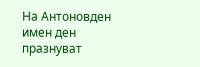На Антоновден имен ден празнуват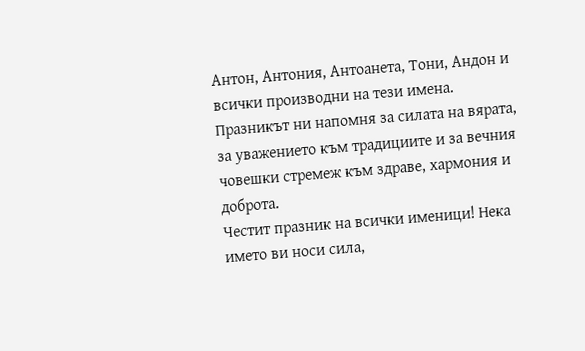Антон, Антония, Антоанета, Тони, Андон и всички производни на тези имена. Празникът ни напомня за силата на вярата, за уважението към традициите и за вечния човешки стремеж към здраве, хармония и доброта.
Честит празник на всички именици! Нека името ви носи сила,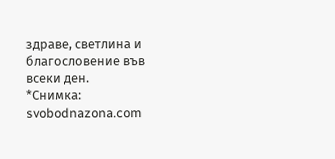здраве, светлина и благословение във всеки ден.
*Снимка: svobodnazona.com